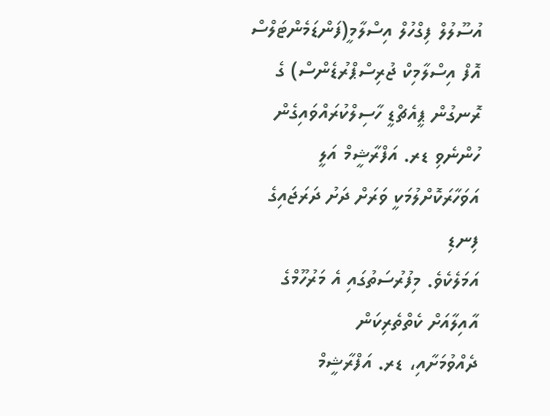އުސޫލުލް ފިގްހުލް އިސްލާމީ(ފަންޑަމެންޓަލްސް
އޮފް އިސްލާމިކް ޖުރިސްޕްރުޑެންސް) ގެ ރޮނގުން ޕީއެޗްޑީ ހާސިލްކުރައްވައިގެން
ހުންނެވި ޑރ. އަފްރާޝީމް އަލީ އަވަހާރަކޮށްލުމަކީ ވަރަށް ދަށު ދަރަޖައިގެ ފިނޑި
އަމަލެކެވެ. މިފުރުސަތުގައި އެ މަރުހޫމްގެ އާއިލާއަށް ކެތްތެރިކަން
ދެއްވުމަށާއި، ޑރ. އަފްރާޝީމް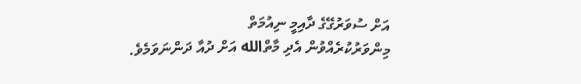އަށް ސުވަރުގޭގެ ދާއިމީ ނިއުމަތް
މިންވަރުކުރެއްވުން އެދި މާތްالله އަށް ދުއާ ދަންނަވަމެވެ.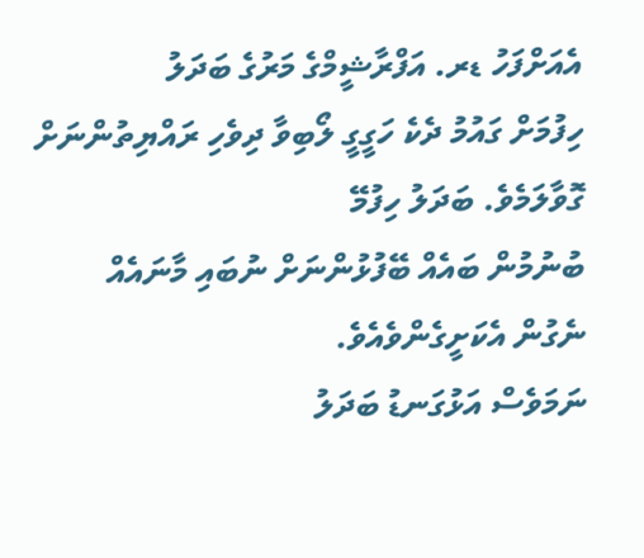އެއަށްފަހު ޑރ. އަފްރާޝީމްގެ މަރުގެ ބަދަލު
ހިފުމަށް ގައުމު ދެކެ ހަގީގީ ލޯބިވާ ދިވެހި ރައްޔިތުންނަށް ގޮވާލަމެވެ. ބަދަލު ހިފުމޭ
ބުނުމުން ބައެއް ބޭފުޅުންނަށް ނުބައި މާނައެއް ނެގުން އެކަށީގެންވެއެވެ.
ނަމަވެސް އަޅުގަނޑު ބަދަލު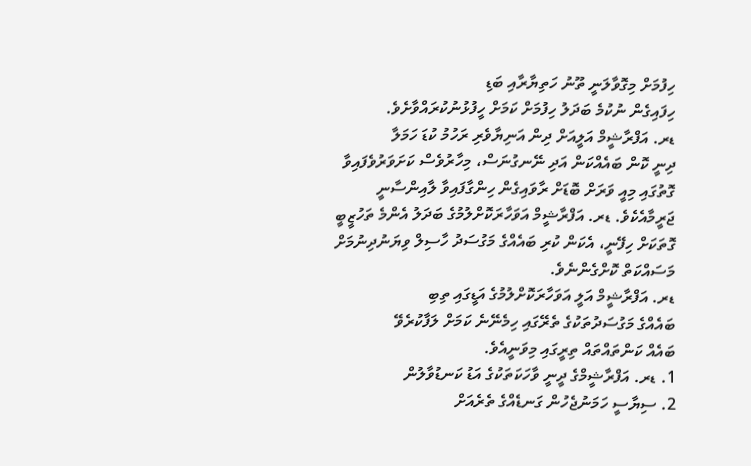ހިފުމަށް މިގޮވާލަނީ ތޫނު ހަތިޔާރާއި ބަޑި
ހިފައިގެން ނުކުމެ ބަދަލު ހިފުމަށް ކަމަށް ހީފުޅުނުކުރައްވާށެވެ.
ޑރ. އަފްރާޝީމް އަލީއަށް ދިން އަނިޔާވެރި ރަހުމު ކުޑަ ހަމަލާ
ދިނީ ކޮން ބައެއްކަން އަދި ނޭނގުނަސް، މިހާރުވެސް ކަށަވަރުވެފައިވާ
ގޮތުގައި މިއީ ވަރަށް ބޮޑަށް ރާވައިގެން ހިންގާފައިވާ ލާއިންސާނީ
ޖަރީމާއެކެވެ. ޑރ. އަފްރާޝީމް އަވަހާރަކޮށްލުމުގެ ބަދަލު އެންމެ ތަހުޒީބީ
ގޮތަކަށް ހިފޭނީ، އެކަން ކުރި ބައެއްގެ މަގުސަދު ހާސިލް ވިޔަނުދިނުމަށް މަސައްކަތް ކޮށްގެންނެވެ.
ޑރ. އަފްރާޝީމް އަލީ އަވަހާރަކޮށްލުމުގެ އަޑީގައި ތިބި
ބައެއްގެ މަގުސަދުތަކުގެ ތެރޭގައި ހިމެނޭނެ ކަމަށް ލަފާކުރެވޭ
ބައެއް ކަންތައްތައް ތިރީގައި މިވަނީއެވެ.
1. ޑރ. އަފްރާޝީމްގެ ދީނީ ވާހަކަތަކުގެ އަޑު ކަނޑުވާލުން
2. ސިޔާސީ ހަމަނުޖެހުން ގަނޑެއްގެ ތެރެއަށް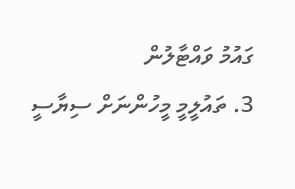ގައުމު ވައްޓާލުން
3. ތައުލީމީ މީހުންނަށް ސިޔާސީ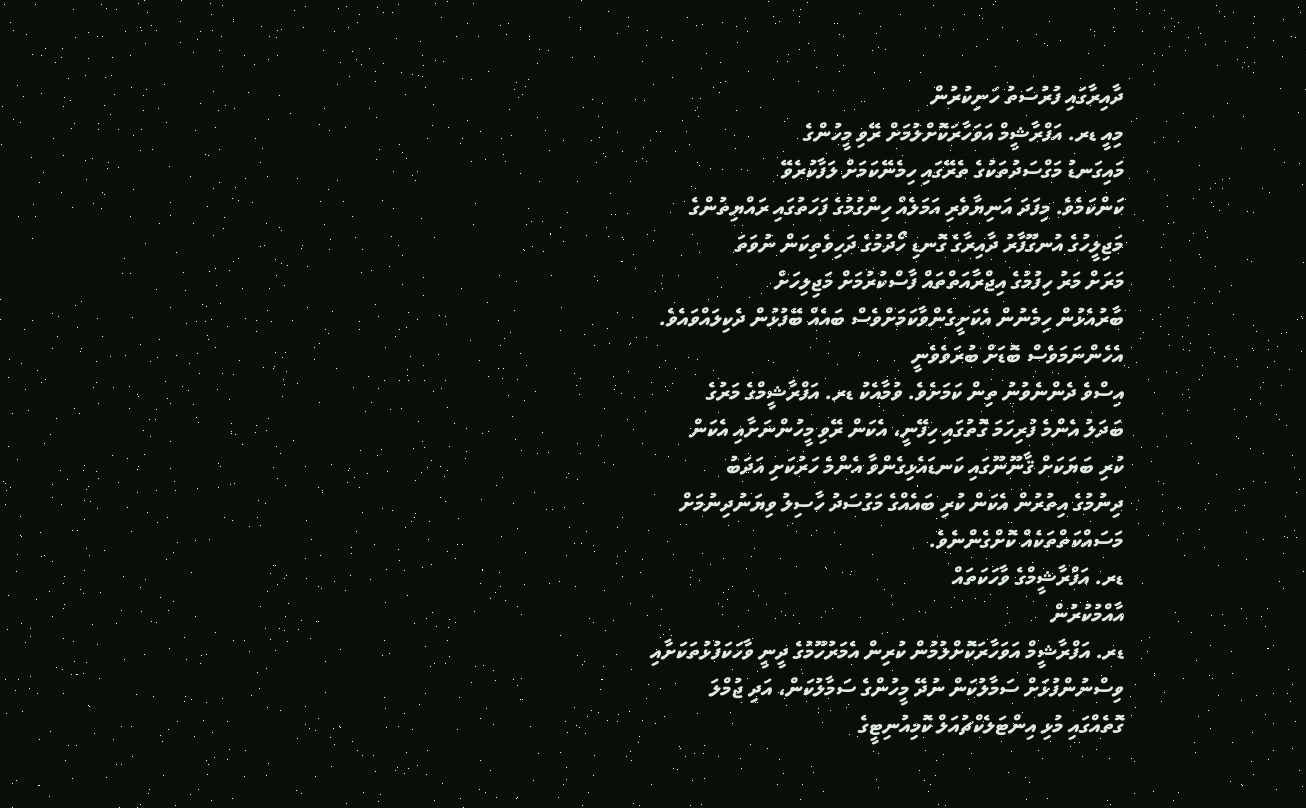ދާއިރާގައި ފުރުސަތު ހަނިކުރުން
މިއީ ޑރ. އަފްރާޝީމް އަވަހާރަކޮށްލުމަށް ރޭވި މީހުންގެ
މައިގަނޑު މަގްސަދުތަކުގެ ތެރޭގައި ހިމެނޭކަމަށް ލަފާކުރެވޭ
ކަންކަމެވެ. މިފަދަ އަނިޔާވެރި އަމަލެއް ހިންގުމުގެ ފަހަތުގައި ރައްޔިތުންގެ
މަޖިލީހުގެ އުނގޫފާރު ދާއިރާގެ ގޮނޑި ހޯދުމުގެ ދަހިވެތިކަން ނުވަތަ
މަރަށް މަރު ހިފުމުގެ އިޖްރާއަތްތައް ފާސްކުރުމަށް މަޖިލިހަށް
ބާރުއެޅުން ހިމެނުން އެކަށީގެންވާކަމަށްވެސް ބައެއް ބޭފުޅުން ދެކިލައްވައެވެ.
އެހެންނަމަވެސް ބޮޑަށް ބުރަވެވެނީ
އިސްވެ ދެންނެވުނު ތިން ކަމަށެވެ. ވުމާއެކު ޑރ. އަފްރާޝީމްގެ މަރުގެ
ބަދަލު އެންމެ ފުރިހަމަ ގޮތުގައި ހިފޭނީ، އެކަން ރޭވި މީހުންނަށާއި އެކަން
ކުރި ބަޔަކަށް ޤާނޫނޫގައި ކަނޑައެޅިގެންވާ އެންމެ ހަރުކަށި އަދަބު
ދިނުމުގެ އިތުރުން އެކަން ކުރި ބައެއްގެ މަގުސަދު ހާސިލު ވިޔަނުދިނުމަށް
މަސައްކަތްތަކެއް ކޮށްގެންނެވެ.
ޑރ. އަފްރާޝީމްގެ ވާހަކަތައް
އާއްމުކުރުން
ޑރ. އަފްރާޝީމް އަވަހާރަކޮށްލުމުން ކުރިން އެމަރުހޫމުގެ ދީނީ ވާހަކަފުޅުތަކަށާއި
ވިސްނުންފުޅަށް ސަމާލުކަން ނުދޭ މީހުންގެ ސަމާލުކަން، އަދި ޖުމްލަ
ގޮތެއްގައި މުޅި އިންޓަލެކްޗުއަލް ކޮމިއުނިޓީގެ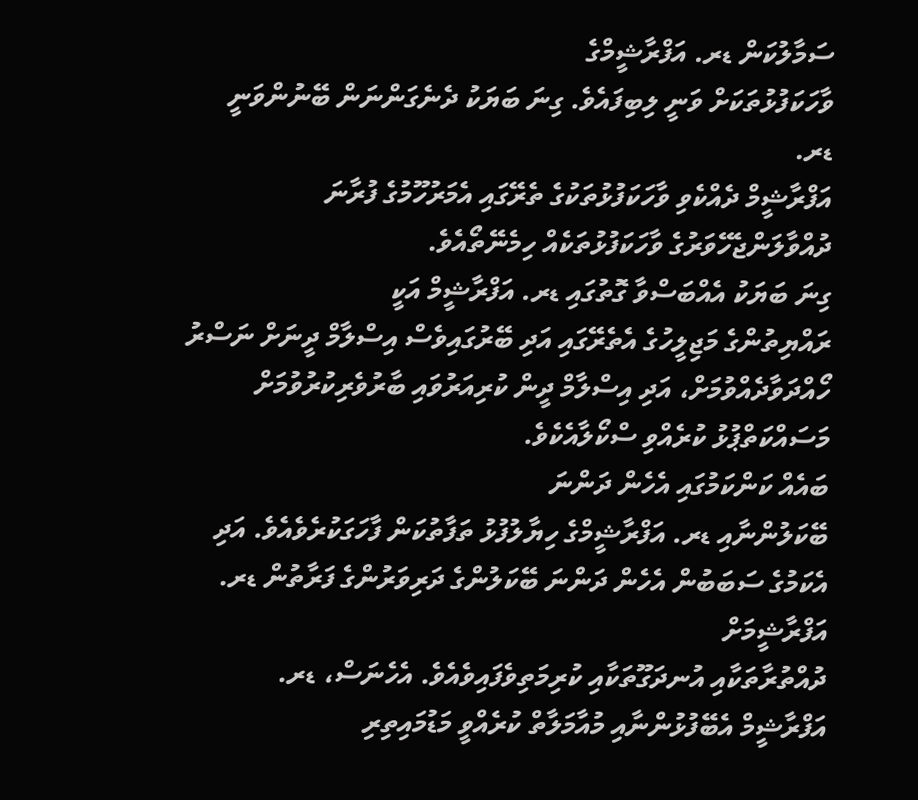ސަމާލުކަން ޑރ. އަފްރާޝީމްގެ
ވާހަކަފުޅުތަކަށް ވަނީ ލިބިފައެވެ. ގިނަ ބަޔަކު ދެނެގަންނަން ބޭނުންވަނީ ޑރ.
އަފްރާޝީމް ދެއްކެވި ވާހަކަފުޅުތަކުގެ ތެރޭގައި އެމަރުހޫމުގެ ފުރާނަ
ދުއްވާލަންޖެހޭވަރުގެ ވާހަކަފުޅުތަކެއް ހިމެނޭތޯއެވެ.
ގިނަ ބަޔަކު އެއްބަސްވާ ގޮތުގައި ޑރ. އަފްރާޝީމް އަކީ
ރައްޔިތުންގެ މަޖިލީހުގެ އެތެރޭގައި އަދި ބޭރުގައިވެސް އިސްލާމް ދީނަށް ނަސްރު
ހޯއްދަވާދެއްވުމަށް، އަދި އިސްލާމް ދީން ކުރިއަރުވައި ބާރުވެރިކުރުވުމަށް
މަސައްކަތްޕުޅު ކުރެއްވި ސްކޯލާއެކެވެ.
ބައެއް ކަންކަމުގައި އެހެން ދަންނަ
ބޭކަލުންނާއި ޑރ. އަފްރާޝީމްގެ ހިޔާލުފުޅު ތަފާތުކަން ފާހަގަކުރެވެއެވެ. އަދި
އެކަމުގެ ސަބަބުން އެހެން ދަންނަ ބޭކަލުންގެ ދަރިވަރުންގެ ފަރާތުން ޑރ. އަފްރާޝީމަށް
ދުއްތުރާތަކާއި އުނދަގޫތަކާއި ކުރިމަތިވެފައިވެއެވެ. އެހެނަސް، ޑރ.
އަފްރާޝީމް އެބޭފުޅުންނާއި މުއާމަލާތް ކުރެއްވީ މަޑުމައިތިރި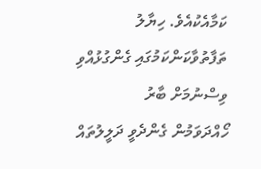ކަމާއެކުއެވެ. ހިޔާލު ތަފާތުވާކަންކަމުގައި ގެންގުޅުއްވި ވިސްނުމަށް ބާރު
ހޯއްދަވަމުން ގެންދެވީ ދަލީލުތައް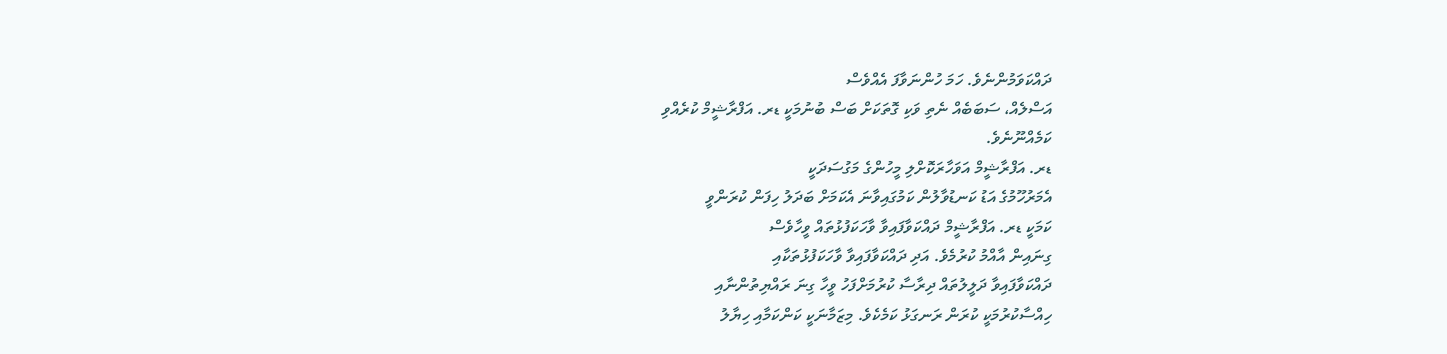ދައްކަވަމުންނެވެ. ހަމަ ހުންނަވާފަ އެއްވެސް
އަސްލެއް، ސަބަބެއް ނެތި ވަކި ގޮތަކަށް ބަސް ބުނުމަކީ ޑރ. އަފްރާޝީމް ކުރެއްވި
ކަމެއްނޫނެވެ.
ޑރ. އަފްރާޝީމް އަވަހާރަކޮށްލި މީހުންގެ މަގުސަދަކީ
އެމަރުހޫމުގެ އަޑު ކަނޑުވާލުން ކަމުގައިވާނަ އެކަމަށް ބަދަލު ހިފަން ކުރަންވީ
ކަމަކީ ޑރ. އަފްރާޝީމް ދައްކަވާފައިވާ ވާހަކަފުޅުތައް ވީހާވެސް
ގިނައިން އާއްމު ކުރުމެވެ. އަދި ދައްކަވާފައިވާ ވާހަކަފުޅުތަކާއި
ދައްކަވާފައިވާ ދަލީލުތައް ދިރާސާ ކުރުމަށްފަހު ވީހާ ގިނަ ރައްޔިތުންނާއި
ހިއްސާކުރުމަކީ ކުރަން ރަނގަޅު ކަމެކެވެ. މިޒަމާނަކީ ކަންކަމާއި ހިޔާލު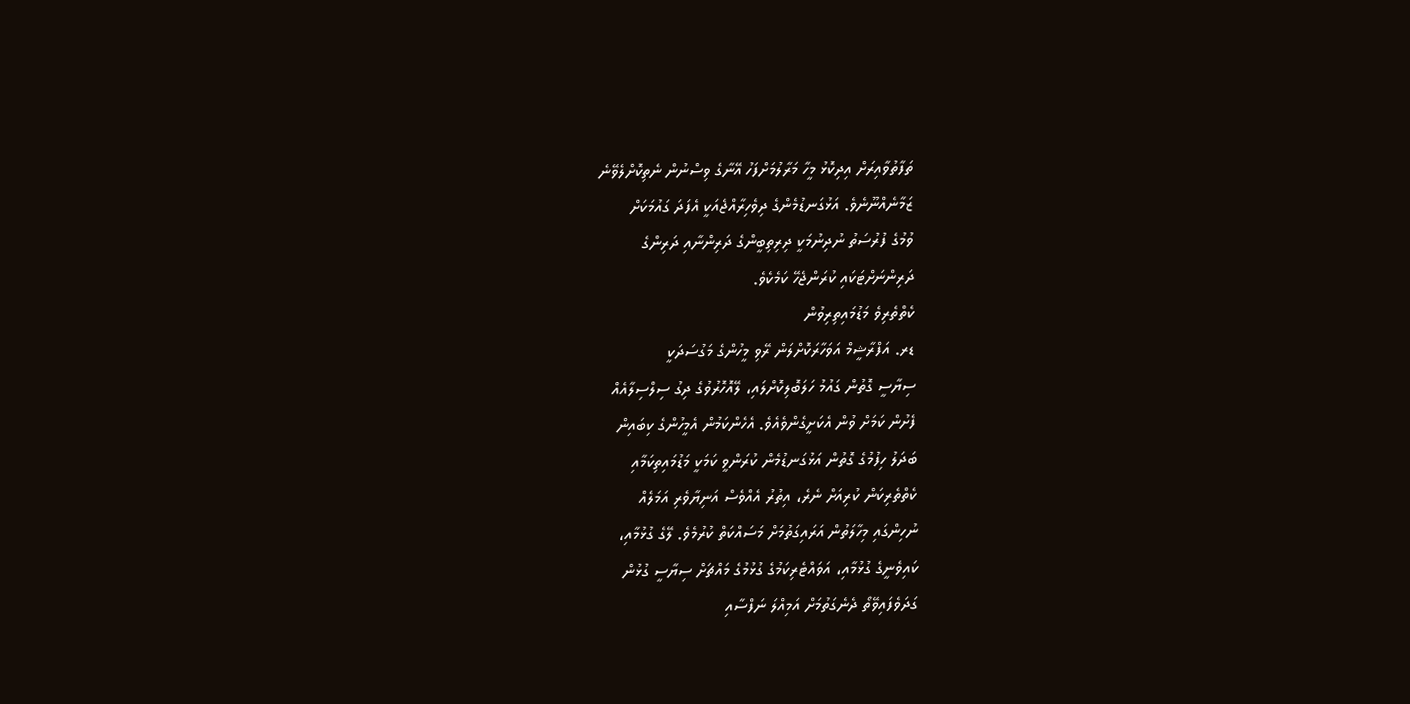ތަފާތުވާއިރަށް އިދިކޮޅު މީހާ މަރާލުމަށްފަހު އޭނާގެ ވިސްނުން ނެތިކޮށްލެވޭނެ
ޒަމާނެއްނޫނެވެ. އަޅުގަނޑުމެންގެ ދިވެހިރާއްޖެއަކީ އެފަދަ ގައުމަކަށް
ވުމުގެ ފުރުސަތު ނުދިނުމަކީ ދިރިތިބީންގެ ދަރިންނާއި ދަރިންގެ
ދަރިންނަށްޓަކައި ކުރަންޖެހޭ ކަމެކެވެ.
ކެތްތެރިވެ މަޑުމައިތިރިވުން
ޑރ. އަފްރާޝީމް އަވަހާރަކޮށްލަން ރޭވި މީހުންގެ މަގުސަދަކީ
ސިޔާސީ ގޮތުން ގައުމު ހަލަބޮލިކޮށްލައި، ލޭއޮހޮރުވުގެ ދިގު ސިލްސިލާއެއް
ފެށުން ކަމަށް ވުން އެކަށީގެންވެއެވެ. އެހެންކަމުން އެމީހުންގެ ކިބައިން
ބަދަލު ހިފުމުގެ ގޮތުން އަޅުގަނޑުމެން ކުރަންވީ ކަމަކީ މަޑުމައިތިކަމާއި
ކެތްތެރިކަން ކުރިއަށް ނެރެ، އިތުރު އެއްވެސް އަނިޔާވެރި އަމަލެއް
ނުހިންގައި މިހާލަތުން އަރައިގަތުމަށް މަސައްކަތް ކުރުމެވެ. ލޭގެ ގުޅުމާއި،
ކައިވެނީގެ ގުޅުމާއި، އަވައްޓެރިކަމުގެ ގުޅުމުގެ މައްޗަށް ސިޔާސީ ގުޅުން
ގަދަވެފައިވޭތޯ ދެނެގަތުމަށް އަމިއްލަ ނަފްސާއި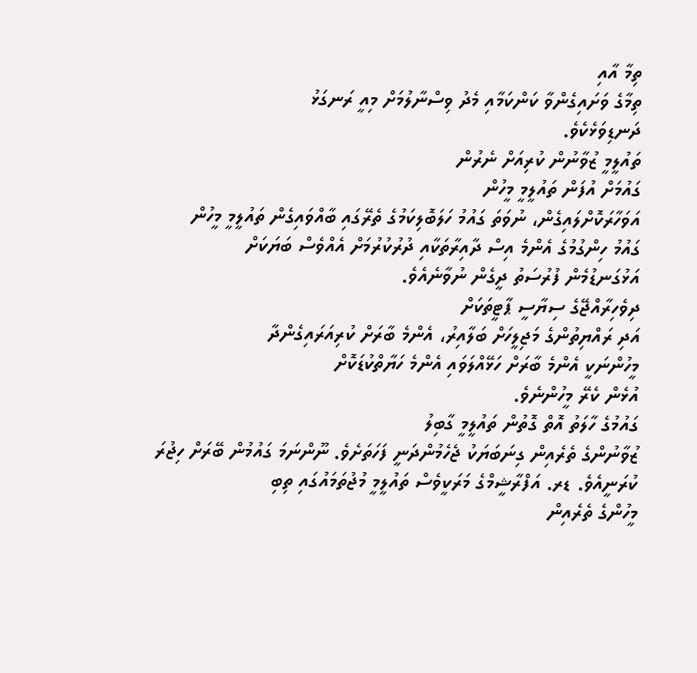ތިމާ އާއި
ތިމާގެ ވަށައިގެންވާ ކަންކަމާއި މެދު ވިސްނާލުމަށް މިއީ ރަނގަޅު
ދަނޑިވަޅެކެވެ.
ތައުލީމީ ޒުވާނުން ކުރިއަށް ނެރުން
ގައުމަށް އުފަން ތައުލީމީ މީހުން
އަވަހާރަކޮށްލައިގެން، ނުވަތަ ގައުމު ހަލަބޮލިކަމުގެ ތެރޭގައި ބާއްވައިގެން ތައުލީމީ މީހުން
ގައުމު ހިންގުމުގެ އެންމެ އިސް ދާއިރާތަކާއި ދުރުކުރުމަށް އެއްވެސް ބަޔަކަށް
އަޅުގަނޑުމެން ފުރުސަތު ދީގެން ނުވާނެއެވެ.
ދިވެހިރާއްޖޭގެ ސިޔާސީ ޕާޓީތަކަށް
އަދި ރައްޔިތުންގެ މަޖިލީހަށް ބަލާއިރު، އެންމެ ބާރަށް ކުރިއަރައިގެންދާ
މީހުންނަކީ އެންމެ ބާރަށް ހަޅޭއްލަވައި އެންމެ ހަޔާތްކުޑަކޮށް
އުޅެން ކެރޭ މީހުންނެވެ.
ގައުމުގެ ހާލަތު އޮތް ގޮތުން ތައުލީމީ ގާބިލު
ޒުވާނުންގެ ތެރެއިން ގިނަބަޔަކު ޖެހެމުންދަނީ ފަހަތަށެވެ. ނޫންނަމަ ގައުމުން ބޭރަށް ހިޖުރަ
ކުރަނީއެވެ. ޑރ. އަފްރާޝީމްގެ މަރަކީވެސް ތައުލީމީ މުޖުތަމައުގައި ތިބި
މީހުންގެ ތެރެއިން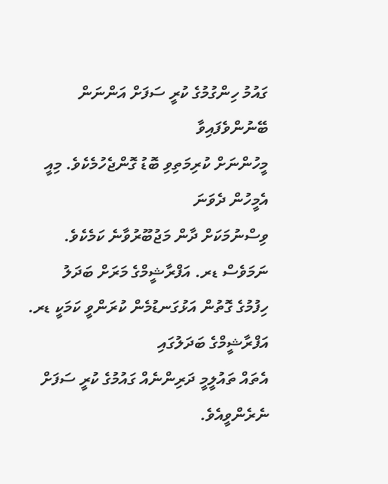ގައުމު ހިންގުމުގެ ކުރީ ސަފަށް އަންނަން ބޭނުންވެފައިވާ
މީހުންނަށް ކުރިމަތިވި ބޮޑު ގޮންޖެހުމެކެވެ. މިއީ އެމީހުން ދެވަނަ
ވިސްނުމަކަށް ދާން މަޖުބޫރުވާނެ ކަމެކެވެ.
ނަމަވެސް ޑރ. އަފްރާޝީމްގެ މަރަށް ބަދަލު
ހިފުމުގެ ގޮތުން އަޅުގަނޑުމެން ކުރަންވީ ކަމަކީ ޑރ. އަފްރާޝީމްގެ ބަދަލުގައި
އެތައް ތައުލީމީ ދަރިންނެއް ގައުމުގެ ކުރީ ސަފަށް ނެރެންވީއެވެ.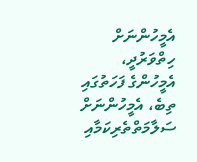އެމީހުންނަށް ހިތްވަރުދީ،
އެމީހުންގެ ފަހަތުގައި ތިބެ، އެމީހުންނަށް ސަލާމަތްތެރިކަމާއި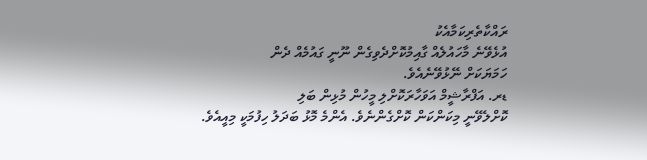ރައްކާތެރިކަމާއެކު
އުޅެވޭނެ މާހައުލެއް ގާއިމުކޮށްދެވިގެން ނޫނީ ގައުމެއް ދެން
ހަމަޔަކަށް ނޭޅުވޭނެއެވެ.
ޑރ. އަފްރާޝީމް އަވަހާރަކޮށްލި މީހުން މުޅިން ބަލި
ކޮށްލެވޭނީ މިކަންކަން ކޮށްގެންނެވެ. އެންމެ މޮޅު ބަދަލު ހިފުމަކީ މިއީއެވެ.